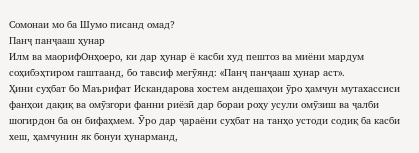Сомонаи мо ба Шумо писанд омад?
Панҷ панҷааш ҳунар
Илм ва маорифОнҳоеро, ки дар ҳунар ё касби худ пештоз ва миёни мардум соҳибэҳтиром гаштаанд, бо тавсиф мегӯянд: «Панҷ панҷааш ҳунар аст».
Ҳини суҳбат бо Маърифат Искандарова хостем андешаҳои ӯро ҳамчун мутахассиси фанҳои дақиқ ва омӯзгори фанни риёзӣ дар бораи роҳу усули омӯзиш ва ҷалби шогирдон ба он бифаҳмем. Ӯро дар ҷараёни суҳбат на танҳо устоди содиқ ба касби хеш, ҳамчунин як бонуи ҳунарманд,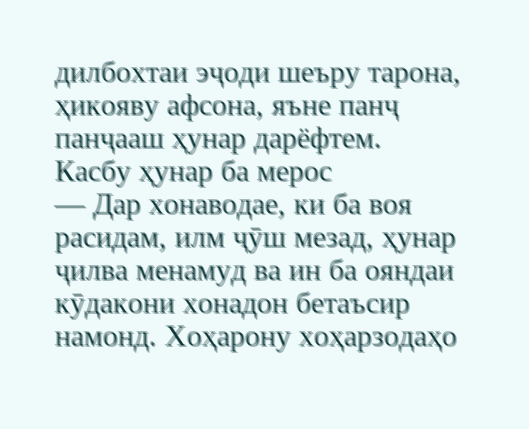дилбохтаи эҷоди шеъру тарона, ҳикояву афсона, яъне панҷ панҷааш ҳунар дарёфтем.
Касбу ҳунар ба мерос
— Дар хонаводае, ки ба воя расидам, илм ҷӯш мезад, ҳунар ҷилва менамуд ва ин ба ояндаи кӯдакони хонадон бетаъсир намонд. Хоҳарону хоҳарзодаҳо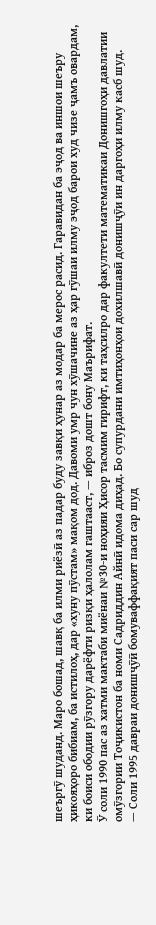шеъргӯ шуданд. Маро бошад, шавқ ба илми риёзӣ аз падар буду завқи ҳунар аз модар ба мерос расид. Гаравидан ба эҷод ва иншои шеъру ҳикояҳоро бибиам, ба истилоҳ, дар «хуну пӯстам» мақом дод. Давоми умр чун хӯшачине аз ҳар гӯшаи илму эҷод барои худ чизе ҷамъ овардам, ки боиси ободии рӯзгору дарёфти ризқи ҳалолам гаштааст, — иброз дошт бону Маърифат.
Ӯ соли 1990 пас аз хатми мактаби миёнаи №30-и ноҳияи Ҳисор тасмим гирифт, ки таҳсилро дар факултети математикаи Донишгоҳи давлатии омӯзгории Тоҷикистон ба номи Садриддин Айнӣ идома диҳад. Бо супурдани имтиҳонҳои дохилшавӣ донишҷӯи ин даргоҳи илму касб шуд.
— Соли 1995 давраи донишҷӯӣ бомуваффақият паси сар шуд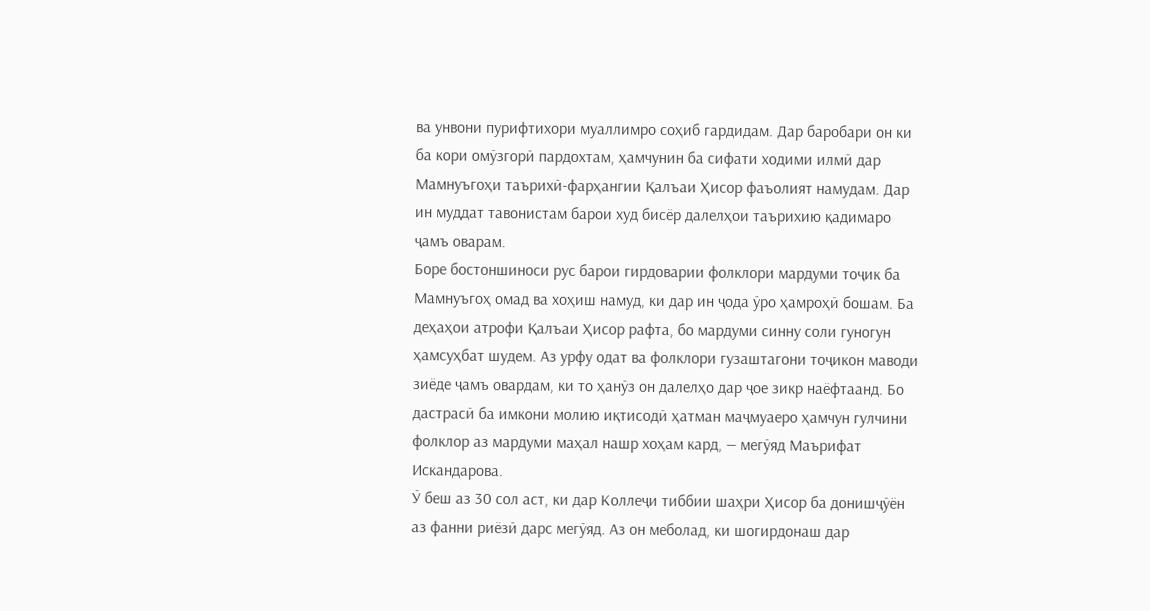ва унвони пурифтихори муаллимро соҳиб гардидам. Дар баробари он ки ба кори омӯзгорӣ пардохтам, ҳамчунин ба сифати ходими илмӣ дар Мамнуъгоҳи таърихӣ-фарҳангии Қалъаи Ҳисор фаъолият намудам. Дар ин муддат тавонистам барои худ бисёр далелҳои таърихию қадимаро ҷамъ оварам.
Боре бостоншиноси рус барои гирдоварии фолклори мардуми тоҷик ба Мамнуъгоҳ омад ва хоҳиш намуд, ки дар ин ҷода ӯро ҳамроҳӣ бошам. Ба деҳаҳои атрофи Қалъаи Ҳисор рафта, бо мардуми синну соли гуногун ҳамсуҳбат шудем. Аз урфу одат ва фолклори гузаштагони тоҷикон маводи зиёде ҷамъ овардам, ки то ҳанӯз он далелҳо дар ҷое зикр наёфтаанд. Бо дастрасӣ ба имкони молию иқтисодӣ ҳатман маҷмуаеро ҳамчун гулчини фолклор аз мардуми маҳал нашр хоҳам кард, — мегӯяд Маърифат Искандарова.
Ӯ беш аз 30 сол аст, ки дар Коллеҷи тиббии шаҳри Ҳисор ба донишҷӯён аз фанни риёзӣ дарс мегӯяд. Аз он меболад, ки шогирдонаш дар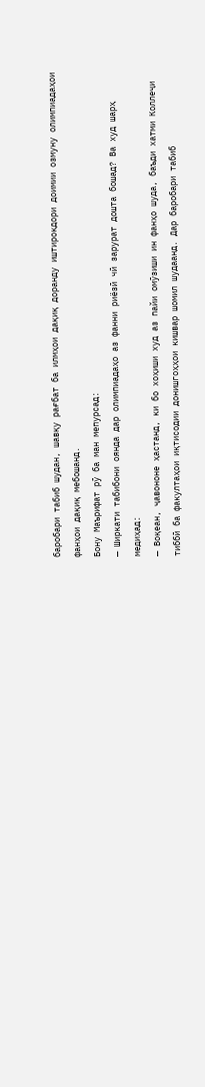баробари табиб шудан, шавқу рағбат ба илмҳои дақиқ доранду иштирокдори доимии озмуну олимпиадаҳои фанҳои дақиқ мебошанд.
Бону Маърифат рӯ ба ман мепурсад:
— Ширкати табибони оянда дар олимпиадаҳо аз фанни риёзӣ чӣ зарурат дошта бошад? Ва худ шарҳ медиҳад:
— Воқеан, ҷавононе ҳастанд, ки бо хоҳиши худ аз пайи омӯзиши ин фанҳо шуда, баъди хатми Коллеҷи тиббӣ ба факултаҳои иқтисодии донишгоҳҳои кишвар шомил шудаанд. Дар баробари табиб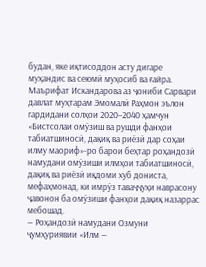будан, яке иқтисоддон асту дигаре муҳандис ва сеюмӣ муҳосиб ва ғайра.
Маърифат Искандарова аз ҷониби Сарвари давлат муҳтарам Эмомалӣ Раҳмон эълон гардидани солҳои 2020–2040 ҳамчун «Бистсолаи омӯзиш ва рушди фанҳои табиатшиносӣ, дақиқ ва риёзӣ дар соҳаи илму маориф»-ро барои беҳтар роҳандозӣ намудани омӯзиши илмҳои табиатшиносӣ, дақиқ ва риёзӣ иқдоми хуб дониста, мефаҳмонад, ки имрӯз таваҷҷуҳи наврасону ҷавонон ба омӯзиши фанҳои дақиқ назаррас мебошад.
— Роҳандозӣ намудани Озмуни ҷумҳуриявии «Илм —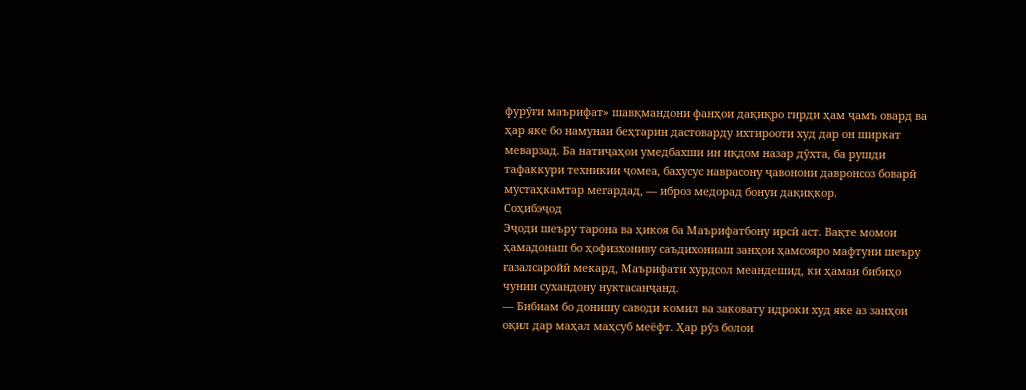фурӯғи маърифат» шавқмандони фанҳои дақиқро гирди ҳам ҷамъ овард ва ҳар яке бо намунаи беҳтарин дастоварду ихтирооти худ дар он ширкат меварзад. Ба натиҷаҳои умедбахши ин иқдом назар дӯхта, ба рушди тафаккури техникии ҷомеа, бахусус наврасону ҷавонони давронсоз боварӣ мустаҳкамтар мегардад, — иброз медорад бонуи дақиқкор.
Соҳибэҷод
Эҷоди шеъру тарона ва ҳикоя ба Маърифатбону ирсӣ аст. Вақте момои ҳамадонаш бо ҳофизхониву саъдихониаш занҳои ҳамсояро мафтуни шеъру ғазалсаройӣ мекард, Маърифати хурдсол меандешид, ки ҳамаи бибиҳо чунин сухандону нуктасанҷанд.
— Бибиам бо донишу саводи комил ва заковату идроки худ яке аз занҳои оқил дар маҳал маҳсуб меёфт. Ҳар рӯз болои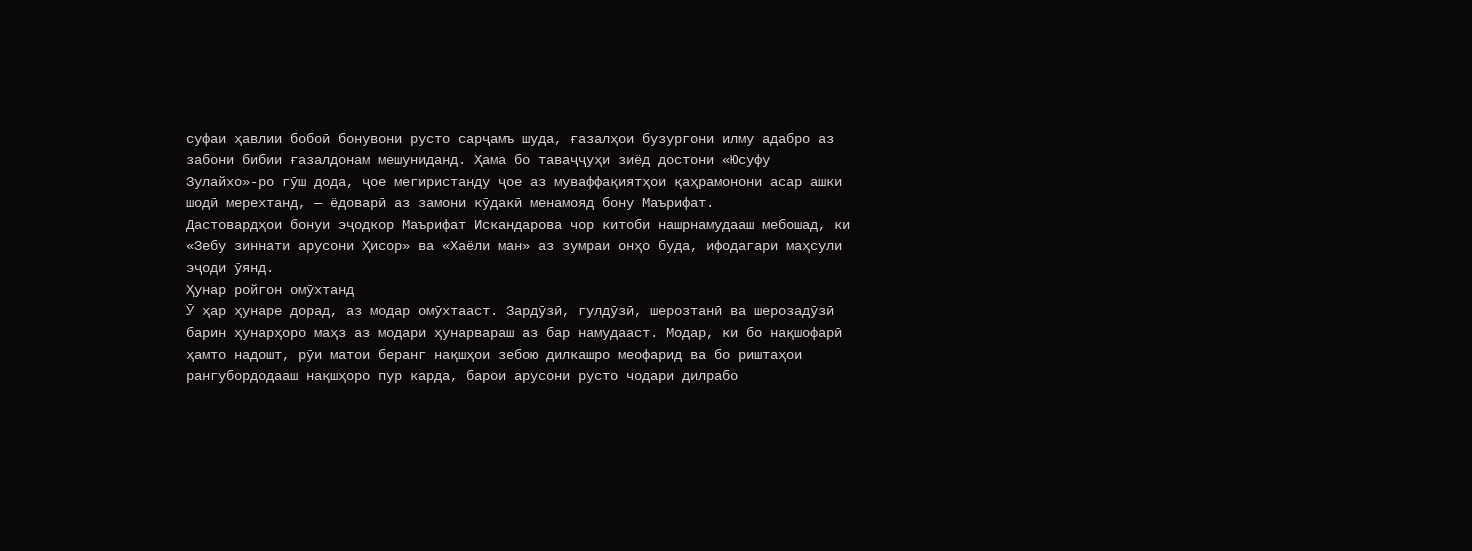суфаи ҳавлии бобоӣ бонувони русто сарҷамъ шуда, ғазалҳои бузургони илму адабро аз забони бибии ғазалдонам мешуниданд. Ҳама бо таваҷҷуҳи зиёд достони «Юсуфу Зулайхо»-ро гӯш дода, ҷое мегиристанду ҷое аз муваффақиятҳои қаҳрамонони асар ашки шодӣ мерехтанд, — ёдоварӣ аз замони кӯдакӣ менамояд бону Маърифат.
Дастовардҳои бонуи эҷодкор Маърифат Искандарова чор китоби нашрнамудааш мебошад, ки «Зебу зиннати арусони Ҳисор» ва «Хаёли ман» аз зумраи онҳо буда, ифодагари маҳсули эҷоди ӯянд.
Ҳунар ройгон омӯхтанд
Ӯ ҳар ҳунаре дорад, аз модар омӯхтааст. Зардӯзӣ, гулдӯзӣ, шерозтанӣ ва шерозадӯзӣ барин ҳунарҳоро маҳз аз модари ҳунарвараш аз бар намудааст. Модар, ки бо нақшофарӣ ҳамто надошт, рӯи матои беранг нақшҳои зебою дилкашро меофарид ва бо риштаҳои рангубордодааш нақшҳоро пур карда, барои арусони русто чодари дилрабо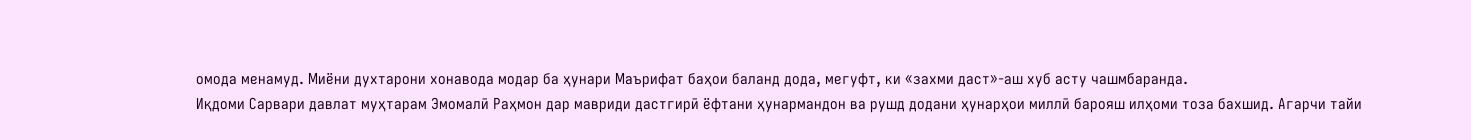омода менамуд. Миёни духтарони хонавода модар ба ҳунари Маърифат баҳои баланд дода, мегуфт, ки «захми даст»-аш хуб асту чашмбаранда.
Иқдоми Сарвари давлат муҳтарам Эмомалӣ Раҳмон дар мавриди дастгирӣ ёфтани ҳунармандон ва рушд додани ҳунарҳои миллӣ барояш илҳоми тоза бахшид. Агарчи тайи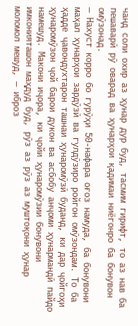чанд соли охир аз ҳунар дур буд, тасмим гирифт, то аз нав ба пешаварӣ рӯ оварад ва ҳунарҳои қадимаи ниёгонро ба бонувон омӯзонад.
— Нахуст корро бо гурӯҳи 50-нафара оғоз намуда, ба бонувони маҳал ҳунарҳои зардӯзӣ ва гулдӯзиро ройгон омӯзондам. То ба ҳадде ҷавондухтарон ташнаи ҳунаромӯзӣ буданд, ки дар ҷойгоҳи ҳунаромӯзон ҷой барои дукон ва асбобу анҷоми ҳунармандӣ пайдо намешуд. Макони иҷора, ки ҷойи ҳунаромӯзии бонувони имконияташон маҳдуд буд, рӯз аз рӯз аз муштоқони ҳунар моломол мешуд, — иброз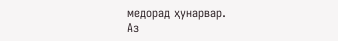медорад ҳунарвар.
Аз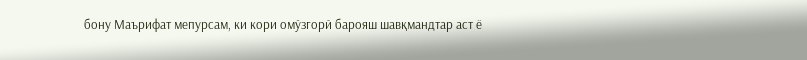бону Маърифат мепурсам, ки кори омӯзгорӣ барояш шавқмандтар аст ё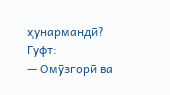ҳунармандӣ?
Гуфт:
— Омӯзгорӣ ва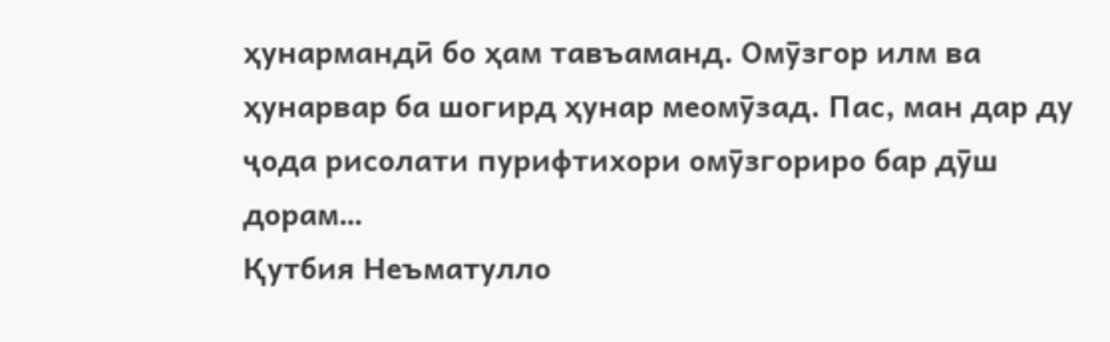ҳунармандӣ бо ҳам тавъаманд. Омӯзгор илм ва ҳунарвар ба шогирд ҳунар меомӯзад. Пас, ман дар ду ҷода рисолати пурифтихори омӯзгориро бар дӯш дорам…
Қутбия Неъматулло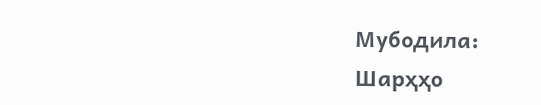Мубодила:
Шарҳҳо